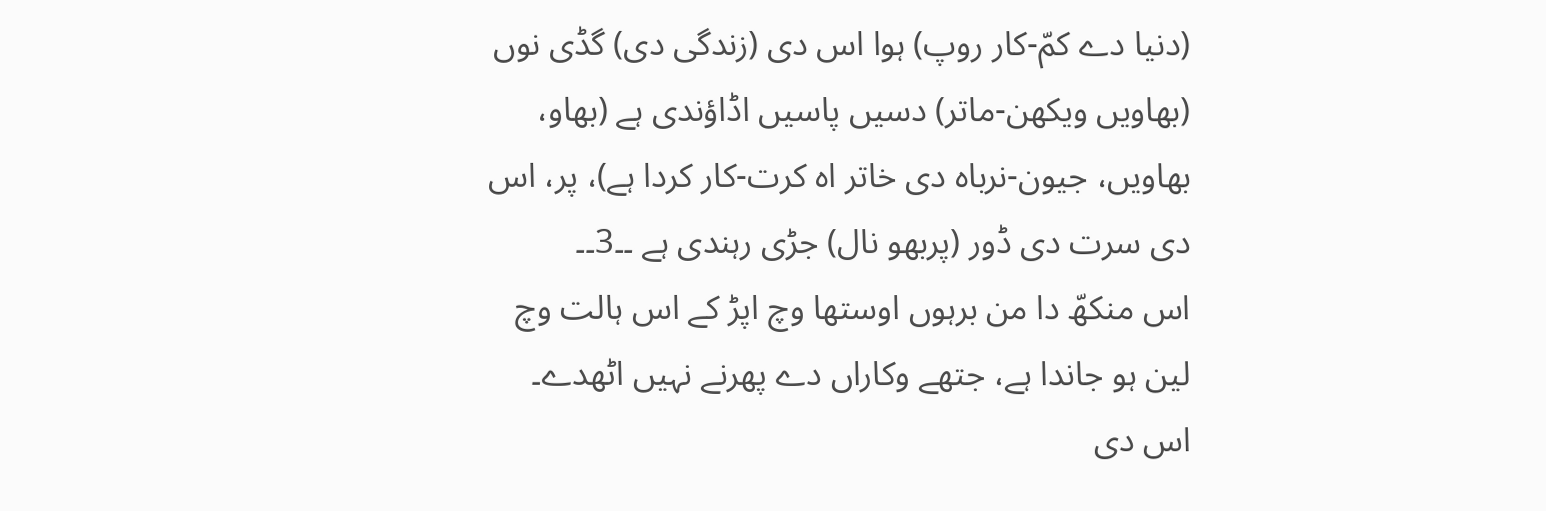(دنیا دے کمّ-کار روپ) ہوا اس دی (زندگی دی) گڈی نوں (بھاویں ویکھن-ماتر) دسیں پاسیں اڈاؤندی ہے (بھاو، بھاویں، جیون-نرباہ دی خاتر اہ کرت-کار کردا ہے)، پر، اس دی سرت دی ڈور (پربھو نال) جڑی رہندی ہے ۔۔3۔۔
اس منکھّ دا من برہوں اوستھا وچ اپڑ کے اس ہالت وچ لین ہو جاندا ہے، جتھے وکاراں دے پھرنے نہیں اٹھدے۔ اس دی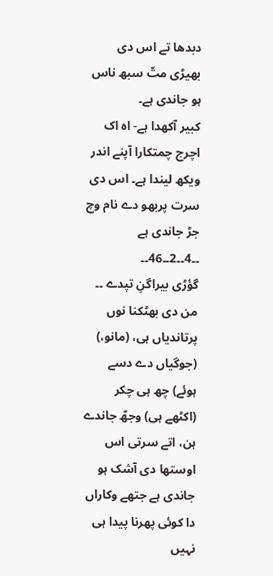دبدھا تے اس دی بھیڑی متّ سبھ ناس ہو جاندی ہے۔
کبیر آکھدا ہے- اہ اک اچرج چمتکارا آپنے اندر ویکھ لیندا ہے۔ اس دی سرت پربھو دے نام وچ جڑ جاندی ہے ۔۔4۔۔2۔۔46۔۔
گؤڑی بیراگنِ تپدے ۔۔
من دی بھٹکنا نوں پرتاندیاں ہی، (مانو،) (جوگیاں دے دسے ہوئے) چھ ہی چکر (اکٹھے ہی) وجھّ جاندے ہن، اتے سرتی اس اوستھا دی آشک ہو جاندی ہے جتھے وکاراں دا کوئی پھرنا پیدا ہی نہیں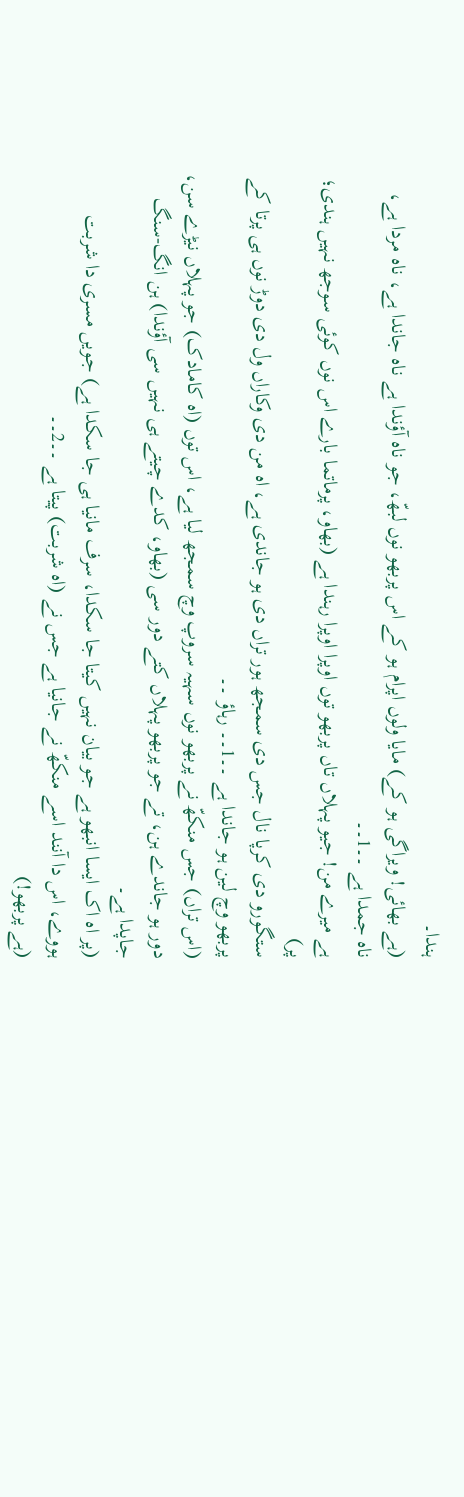ہندا۔
(ہے بھائی! ویراگی ہو کے) مایا ولوں اپرام ہو کے اس پربھو نوں لبھّ، جو ناہ آؤندا ہے ناہ جاندا ہے، ناہ مردا ہے، ناہ جمدا ہے ۔۔1۔۔
ہے میرے من! جیو پہلاں تاں پربھو توں اوپرا اوپرا رہندا ہے (بھاو، پرماتما بارے اس نوں کوئی سوجھ نہیں ہندی؛ پر)
ستگورو دی کرپا نال جس دی سمجھ ہور تراں دی ہو جاندی ہے، اہ من دی وکاراں ول دی دوڑ نوں ہی پرتا کے پربھو وچ لین ہو جاندا ہے ۔۔1۔۔ رہاؤ ۔۔
(اس تراں) جس منکھّ نے پربھو نوں سہیہ سروپ وچ سمجھ لیا ہے، اس توں (اہ کامادک) جو پہلاں نیڑے سن، دور ہو جاندے ہن، تے جو پربھو پہلاں کتے دور سی (بھاو، کدے چیتے ہی نہیں سی آؤندا) ہن انگ-سنگ جاپدا ہے۔
(پر اہ اک ایسا انبھو ہے جو بیان نہیں کیتا جا سکدا، سرف مانیا ہی جا سکدا ہے) جویں مسری دا شربت ہووے، اس دا آنند اسے منکھّ نے جانیا ہے جس نے (اہ شربت) پیتا ہے ۔۔2۔۔
(ہے پربھو!)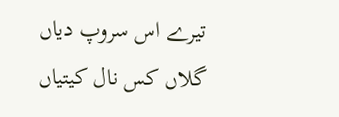تیرے اس سروپ دیاں گلاں کس نال کیتیاں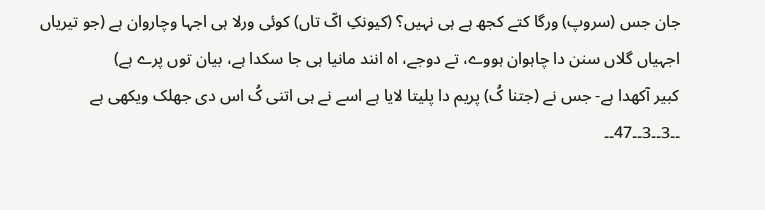جان جس (سروپ) ورگا کتے کجھ ہے ہی نہیں؟ (کیونکِ اکّ تاں) کوئی ورلا ہی اجہا وچاروان ہے (جو تیریاں اجہیاں گلاں سنن دا چاہوان ہووے، تے دوجے، اہ انند مانیا ہی جا سکدا ہے، بیان توں پرے ہے)
کبیر آکھدا ہے- جس نے (جتنا کُ) پریم دا پلیتا لایا ہے اسے نے ہی اتنی کُ اس دی جھلک ویکھی ہے ۔۔3۔۔3۔۔47۔۔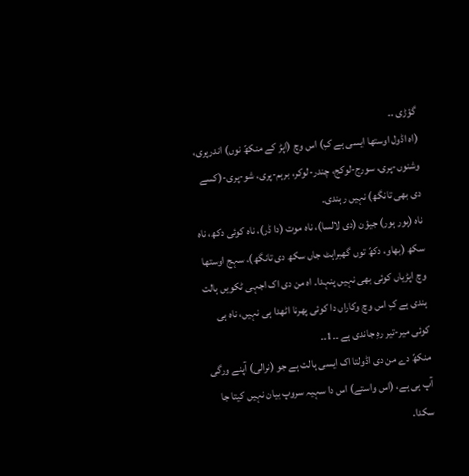گؤڑی ۔۔
(اہ اڈول اوستھا ایسی ہے کِ) اس وچ (اپڑ کے منکھّ نوں) اندرپری، وشنوں-پری، سورج-لوکج، چندر-لوکر، برہم-پری، شو-پری-(کسے دی بھی تانگھ) نہیں رہندی۔
ناہ (ہور ہور) جیؤن (دی لالسا)، ناہ موت (دا ڈر)، ناہ کوئی دکھ، ناہ سکھ (بھاو، دکھّ توں گھبراہٹ جاں سکھ دی تانگھ)، سہج اوستھا وچ اپڑیاں کوئی بھی نہیں پنہدا۔ اہ من دی اک اجہی ٹکویں ہالت ہندی ہے کِ اس وچ وکاراں دا کوئی پھرنا اٹھدا ہی نہیں، ناہ ہی کوئی میر-تیر رہِ جاندی ہے ۔۔1۔۔
منکھّ دے من دی اڈولتا اک ایسی ہالت ہے جو (نرالی) آپنے ورگی آپ ہی ہے، (اس واستے) اس دا سہیہ سروپ بیان نہیں کیتا جا سکدا۔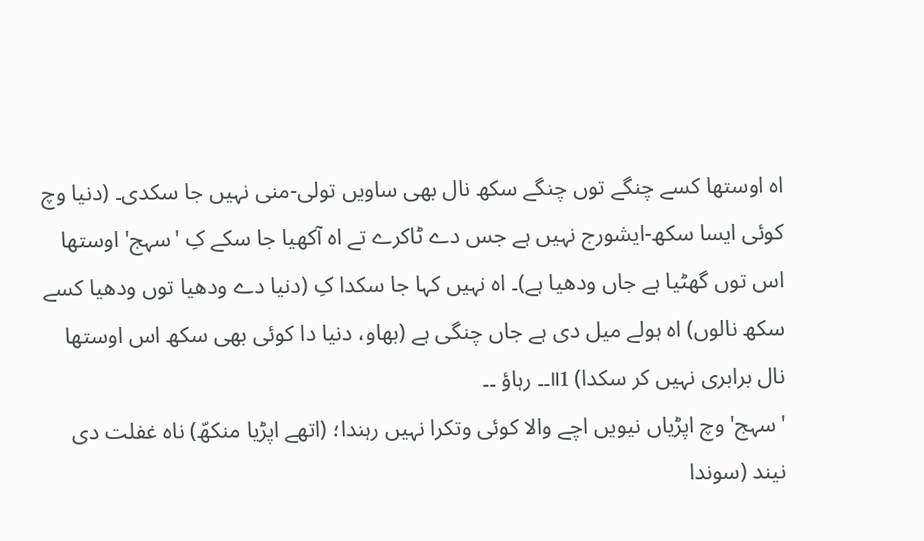اہ اوستھا کسے چنگے توں چنگے سکھ نال بھی ساویں تولی-منی نہیں جا سکدی۔ (دنیا وچ کوئی ایسا سکھ-ایشورج نہیں ہے جس دے ٹاکرے تے اہ آکھیا جا سکے کِ 'سہج' اوستھا اس توں گھٹیا ہے جاں ودھیا ہے)۔ اہ نہیں کہا جا سکدا کِ (دنیا دے ودھیا توں ودھیا کسے سکھ نالوں) اہ ہولے میل دی ہے جاں چنگی ہے (بھاو، دنیا دا کوئی بھی سکھ اس اوستھا نال برابری نہیں کر سکدا) ॥1۔۔ رہاؤ ۔۔
'سہج' وچ اپڑیاں نیویں اچے والا کوئی وتکرا نہیں رہندا؛ (اتھے اپڑیا منکھّ) ناہ غفلت دی نیند (سوندا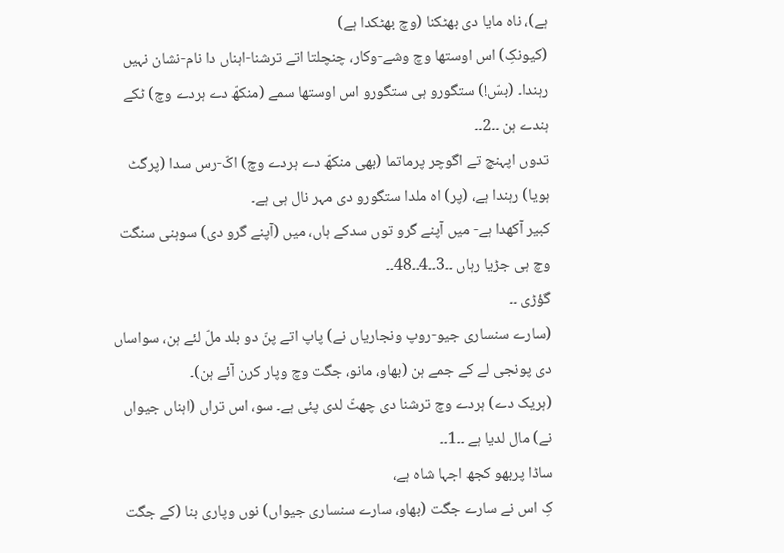ہے)، ناہ مایا دی بھٹکنا (وچ بھٹکدا ہے)
(کیونکِ) اس اوستھا وچ وشے-وکار، چنچلتا اتے ترشنا-اہناں دا نام-نشان نہیں رہندا۔ (بسّ!) ستگورو ہی ستگورو اس اوستھا سمے (منکھّ دے ہردے وچ) ٹکے ہندے ہن ۔۔2۔۔
تدوں اپہنچ تے اگوچر پرماتما (بھی منکھّ دے ہردے وچ) اکّ-رس سدا (پرگٹ ہویا) رہندا ہے، (پر) اہ ملدا ستگورو دی مہر نال ہی ہے۔
کبیر آکھدا ہے- میں آپنے گرو توں سدکے ہاں، میں (آپنے گرو دی) سوہنی سنگت وچ ہی جڑیا رہاں ۔۔3۔۔4۔۔48۔۔
گؤڑی ۔۔
(سارے سنساری جیو-روپ ونجاریاں نے) پاپ اتے پنّ دو بلد ملّ لئے ہن، سواساں دی پونجی لے کے جمے ہن (بھاو، مانو، جگت وچ وپار کرن آئے ہن)۔
(ہریک دے) ہردے وچ ترشنا دی چھٹّ لدی پئی ہے۔ سو، اس تراں (اہناں جیواں نے) مال لدیا ہے ۔۔1۔۔
ساڈا پربھو کجھ اجہا شاہ ہے،
کِ اس نے سارے جگت (بھاو، سارے سنساری جیواں) نوں وپاری بنا (کے جگت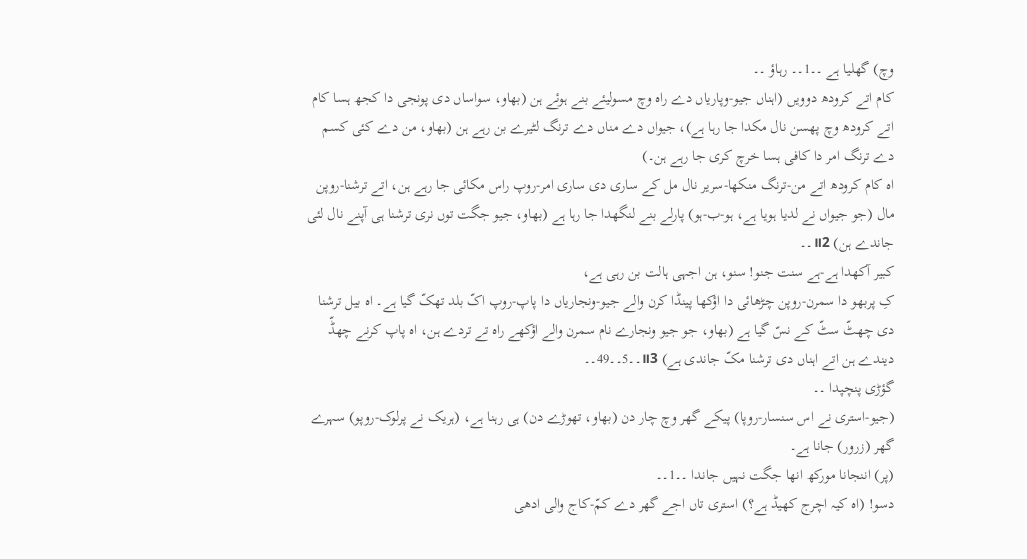وچ) گھلیا ہے ۔۔1۔۔ رہاؤ ۔۔
کام اتے کرودھ دوویں (اہناں جیو-وپاریاں دے راہ وچ مسولیئے بنے ہوئے ہن (بھاو، سواساں دی پونجی دا کجھ ہسا کام اتے کرودھ وچ پھسن نال مکدا جا رہا ہے)، جیواں دے مناں دے ترنگ لٹیرے بن رہے ہن (بھاو، من دے کئی کسم دے ترنگ امر دا کافی ہسا خرچ کری جا رہے ہن۔)
اہ کام کرودھ اتے من-ترنگ منکھا-سریر نال مل کے ساری دی ساری امر-روپ راس مکائی جا رہے ہن، اتے ترشنا-روپن مال (جو جیواں نے لدیا ہویا ہے، ہو-ب-ہو) پارلے بنے لنگھدا جا رہا ہے (بھاو، جیو جگت توں نری ترشنا ہی آپنے نال لئی جاندے ہن) ॥2۔۔
کبیر آکھدا ہے-ہے سنت جنو! سنو، ہن اجہی ہالت بن رہی ہے،
کِ پربھو دا سمرن-روپن چڑھائی دا اؤکھا پینڈا کرن والے جیو-ونجاریاں دا پاپ-روپ اکّ بلد تھکّ گیا ہے۔ اہ بیل ترشنا دی چھٹّ سٹّ کے نسّ گیا ہے (بھاو، جو جیو ونجارے نام سمرن والے اؤکھے راہ تے تردے ہن، اہ پاپ کرنے چھڈّ دیندے ہن اتے اہناں دی ترشنا مکّ جاندی ہے) ॥3۔۔5۔۔49۔۔
گؤڑی پنچپدا ۔۔
(جیو-استری نے اس سنسار-روپا) پیکے گھر وچ چار دن (بھاو، تھوڑے دن) ہی رہنا ہے، (ہریک نے پرلوک-روپو) سہرے گھر (زرور) جانا ہے۔
(پر) اننجانا مورکھ انھا جگت نہیں جاندا ۔۔1۔۔
دسو! (اہ کیہ اچرج کھیڈ ہے؟) استری تاں اجے گھر دے کمّ-کاج والی ادھی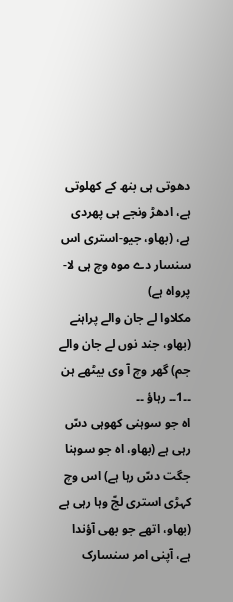دھوتی ہی بنھ کے کھلوتی ہے، ادھڑ ونجے ہی پھردی ہے، (بھاو، جیو-استری اس سنسار دے موہ وچ ہی لا-پرواہ ہے)
مکلاوا لے جان والے پراہنے (بھاو، جند نوں لے جان والے جم) گھر وچ آ وی بیٹھے ہن ۔۔1۔۔ رہاؤ ۔۔
اہ جو سوہنی کھوہی دسّ رہی ہے (بھاو، اہ جو سوہنا جگت دسّ رہا ہے) اس وچ کہڑی استری لجّ وہا رہی ہے (بھاو، اتھے جو بھی آؤندا ہے، آپنی امر سنسارک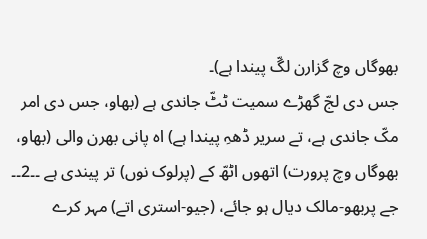بھوگاں وچ گزارن لگّ پیندا ہے)۔
جس دی لجّ گھڑے سمیت ٹٹّ جاندی ہے (بھاو، جس دی امر مکّ جاندی ہے، تے سریر ڈھہِ پیندا ہے) اہ پانی بھرن والی (بھاو، بھوگاں وچ پرورت) اتھوں اٹھّ کے (پرلوک نوں) تر پیندی ہے ۔۔2۔۔
جے پربھو-مالک دیال ہو جائے، (جیو-استری اتے) مہر کرے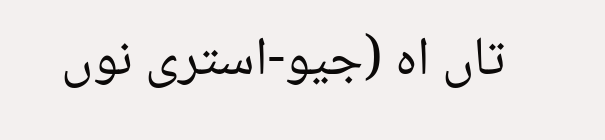تاں اہ (جیو-استری نوں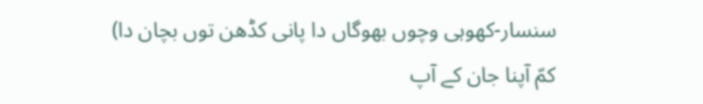سنسار-کھوہی وچوں بھوگاں دا پانی کڈھن توں بچان دا) کمّ آپنا جان کے آپ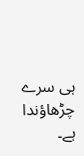ہی سرے چڑھاؤندا ہے۔